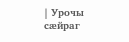| Урочы сæйраг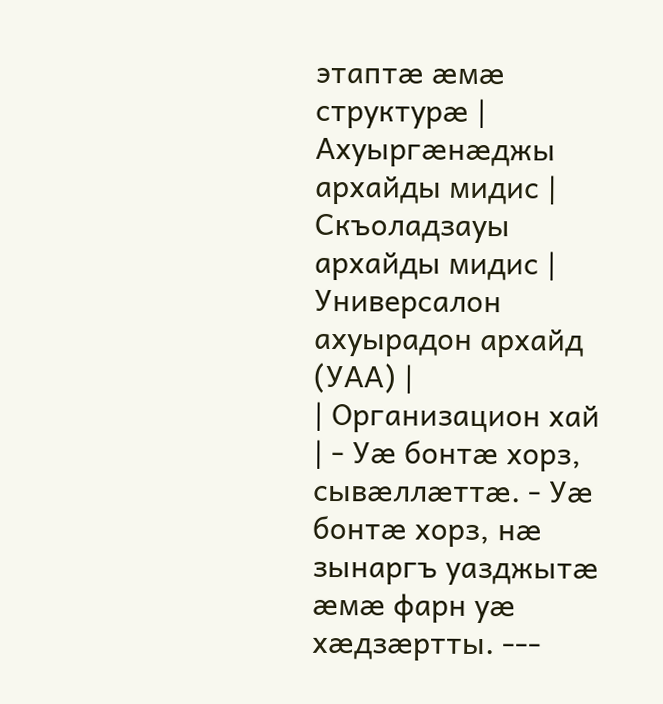этаптæ æмæ структурæ | Ахуыргæнæджы архайды мидис | Скъоладзауы архайды мидис | Универсалон ахуырадон архайд (УАА) |
| Организацион хай | - Уæ бонтæ хорз, сывæллæттæ. - Уæ бонтæ хорз, нæ зынаргъ уазджытæ æмæ фарн уæ хæдзæртты. ---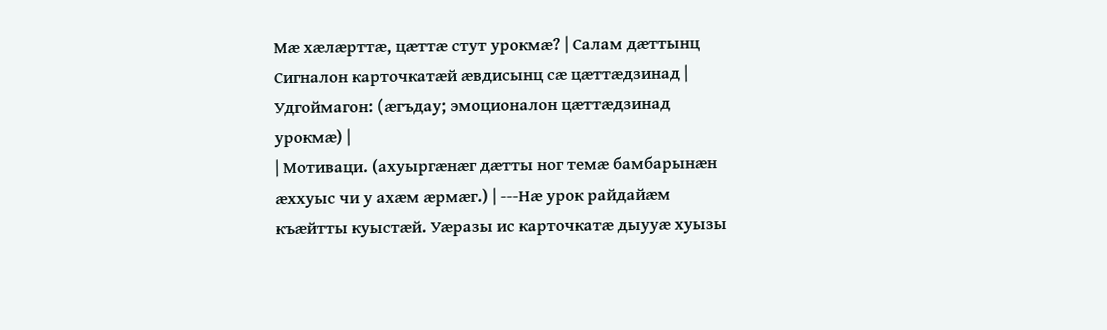Мæ хæлæрттæ, цæттæ стут урокмæ? | Cалам дæттынц Сигналон карточкатæй æвдисынц сæ цæттæдзинад | Удгоймагон: (æгъдау; эмоционалон цæттæдзинад урокмæ) |
| Мотиваци. (ахуыргæнæг дæтты ног темæ бамбарынæн æххуыс чи у ахæм æрмæг.) | ---Нæ урок райдайæм къæйтты куыстæй. Уæразы ис карточкатæ дыууæ хуызы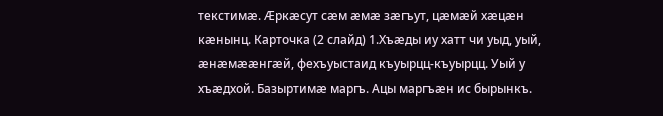текстимæ. Æркæсут сæм æмæ зæгъут, цæмæй хæцæн кæнынц. Карточка (2 слайд) 1.Хъæды иу хатт чи уыд, уый, æнæмææнгæй, фехъуыстаид къуырцц-къуырцц. Уый у хъæдхой. Базыртимæ маргъ. Ацы маргъæн ис бырынкъ.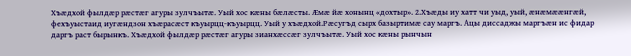Хъæдхой фылдæр рæстæг агуры зулчъытæ. Уый хос кæны бæлæсты. Æмæ йæ хонынц «дохтыр». 2.Хъæды иу хатт чи уыд, уый, æнæмææнгæй, фехъуыстаид иугæндзон хъæрасæст къуырцц-къуырцц. Уый у хъæдхой.Рæсугъд сырх базыртимæ сау маргъ. Ацы диссаджы маргъæн ис фидар даргъ раст бырынкъ. Хъæдхой фылдæр рæстæг агуры зианхæссæг зулчъытæ. Уый хос кæны рынчын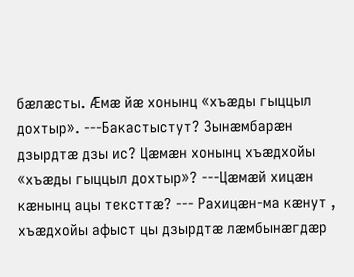бæлæсты. Æмæ йæ хонынц «хъæды гыццыл дохтыр». ---Бакастыстут? Зынæмбарæн дзырдтæ дзы ис? Цæмæн хонынц хъæдхойы «хъæды гыццыл дохтыр»? ---Цæмæй хицæн кæнынц ацы тексттæ? --- Рахицæн-ма кæнут , хъæдхойы афыст цы дзырдтæ лæмбынæгдæр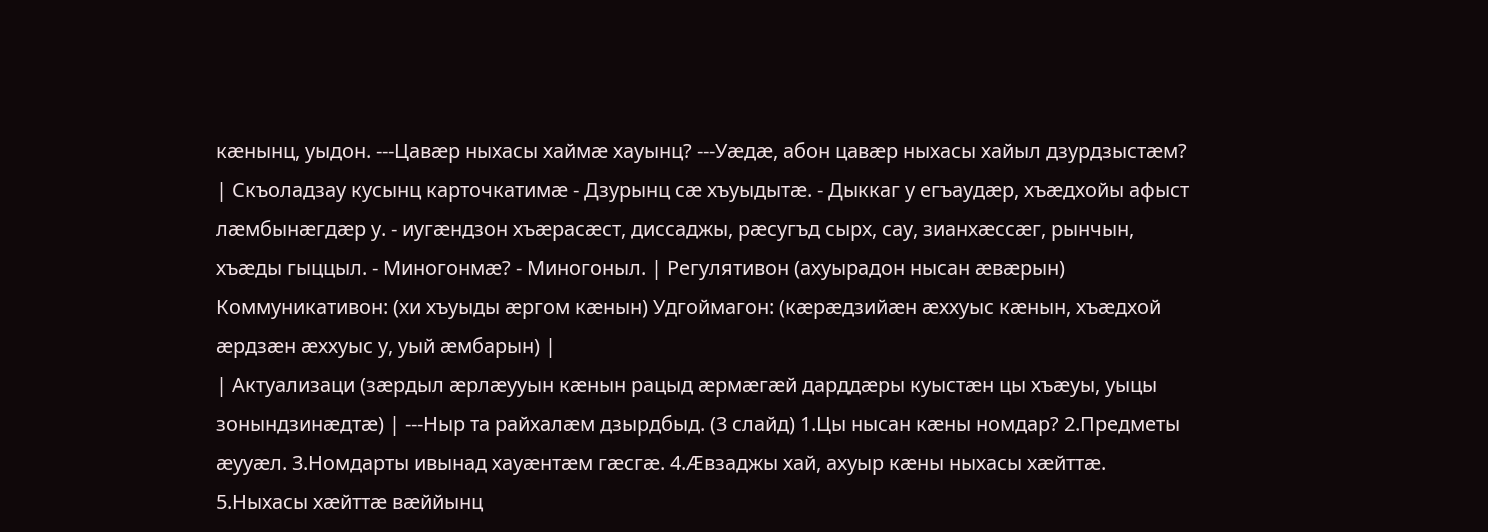кæнынц, уыдон. ---Цавæр ныхасы хаймæ хауынц? ---Уæдæ, абон цавæр ныхасы хайыл дзурдзыстæм? | Скъоладзау кусынц карточкатимæ - Дзурынц сæ хъуыдытæ. - Дыккаг у егъаудæр, хъæдхойы афыст лæмбынæгдæр у. - иугæндзон хъæрасæст, диссаджы, рæсугъд сырх, сау, зианхæссæг, рынчын, хъæды гыццыл. - Миногонмæ? - Миногоныл. | Регулятивон (ахуырадон нысан æвæрын) Коммуникативон: (хи хъуыды æргом кæнын) Удгоймагон: (кæрæдзийæн æххуыс кæнын, хъæдхой æрдзæн æххуыс у, уый æмбарын) |
| Актуализаци (зæрдыл æрлæууын кæнын рацыд æрмæгæй дарддæры куыстæн цы хъæуы, уыцы зонындзинæдтæ) | ---Ныр та райхалæм дзырдбыд. (3 слайд) 1.Цы нысан кæны номдар? 2.Предметы æууæл. 3.Номдарты ивынад хауæнтæм гæсгæ. 4.Æвзаджы хай, ахуыр кæны ныхасы хæйттæ. 5.Ныхасы хæйттæ вæййынц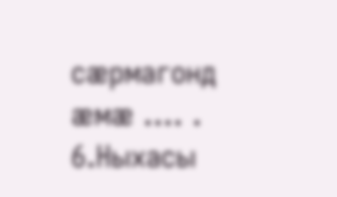сæрмагонд æмæ …. . 6.Ныхасы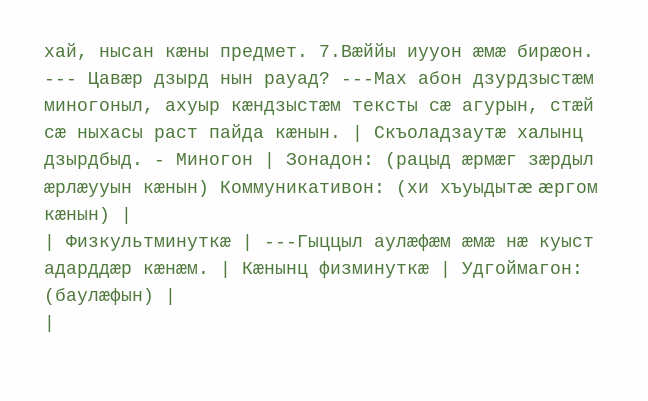хай, нысан кæны предмет. 7.Вæййы иууон æмæ бирæон. --- Цавæр дзырд нын рауад? ---Мах абон дзурдзыстæм миногоныл, ахуыр кæндзыстæм тексты сæ агурын, стæй сæ ныхасы раст пайда кæнын. | Скъоладзаутæ халынц дзырдбыд. - Миногон | Зонадон: (рацыд æрмæг зæрдыл æрлæууын кæнын) Коммуникативон: (хи хъуыдытæ æргом кæнын) |
| Физкультминуткæ | ---Гыццыл аулæфæм æмæ нæ куыст адарддæр кæнæм. | Кæнынц физминуткæ | Удгоймагон: (баулæфын) |
|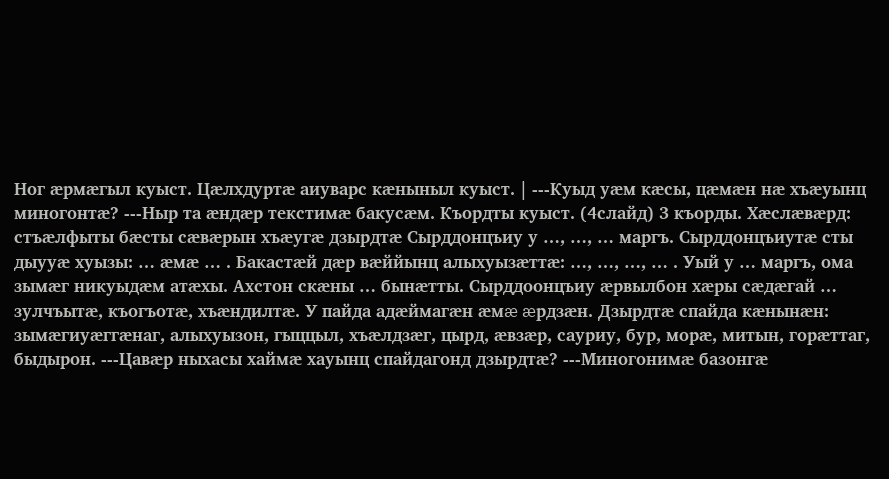Ног æрмæгыл куыст. Цæлхдуртæ аиуварс кæныныл куыст. | ---Куыд уæм кæсы, цæмæн нæ хъæуынц миногонтæ? ---Ныр та æндæр текстимæ бакусæм. Къордты куыст. (4слайд) 3 къорды. Хæслæвæрд: стъæлфыты бæсты сæвæрын хъæугæ дзырдтæ Сырддонцъиу у …, …, … маргъ. Сырддонцъиутæ сты дыууæ хуызы: … æмæ … . Бакастæй дæр вæййынц алыхуызæттæ: …, …, …, … . Уый у … маргъ, ома зымæг никуыдæм атæхы. Ахстон скæны … бынæтты. Сырддоонцъиу æрвылбон хæры сæдæгай … зулчъытæ, къогъотæ, хъæндилтæ. У пайда адæймагæн æмæ æрдзæн. Дзырдтæ спайда кæнынæн: зымæгиуæггæнаг, алыхуызон, гыццыл, хъæлдзæг, цырд, æвзæр, сауриу, бур, морæ, митын, горæттаг, быдырон. ---Цавæр ныхасы хаймæ хауынц спайдагонд дзырдтæ? ---Миногонимæ базонгæ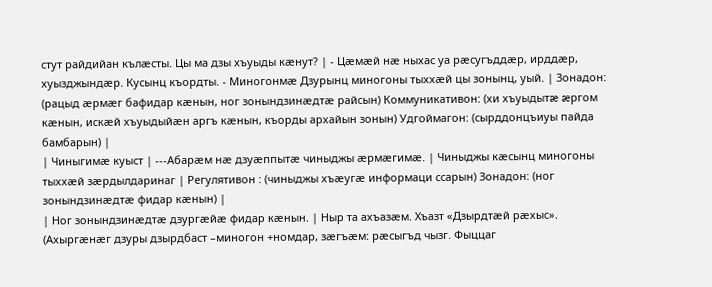стут райдийан кълæсты. Цы ма дзы хъуыды кæнут? | - Цæмæй нæ ныхас уа рæсугъддæр, ирддæр, хуызджындæр. Кусынц къордты. - Миногонмæ Дзурынц миногоны тыххæй цы зонынц, уый. | Зонадон: (рацыд æрмæг бафидар кæнын, ног зонындзинæдтæ райсын) Коммуникативон: (хи хъуыдытæ æргом кæнын, искæй хъуыдыйæн аргъ кæнын, къорды архайын зонын) Удгоймагон: (сырддонцъиуы пайда бамбарын) |
| Чиныгимæ куыст | ---Абарæм нæ дзуæппытæ чиныджы æрмæгимæ. | Чиныджы кæсынц миногоны тыххæй зæрдылдаринаг | Регулятивон : (чиныджы хъæугæ информаци ссарын) Зонадон: (ног зонындзинæдтæ фидар кæнын) |
| Ног зонындзинæдтæ дзургæйæ фидар кæнын. | Ныр та ахъазæм. Хъазт «Дзырдтæй рæхыс». (Ахыргæнæг дзуры дзырдбаст –миногон +номдар, зæгъæм: рæсыгъд чызг. Фыццаг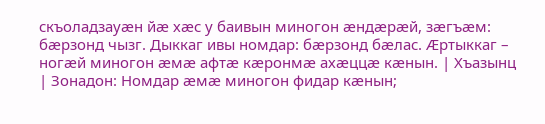скъоладзауæн йæ хæс у баивын миногон æндæрæй, зæгъæм: бæрзонд чызг. Дыккаг ивы номдар: бæрзонд бæлас. Æртыккаг – ногæй миногон æмæ афтæ кæронмæ ахæццæ кæнын. | Хъазынц | Зонадон: Номдар æмæ миногон фидар кæнын;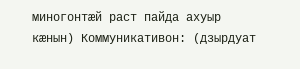миногонтæй раст пайда ахуыр кæнын) Коммуникативон: (дзырдуат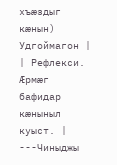хъæздыг кæнын) Удгоймагон |
| Рефлекси. Æрмæг бафидар кæныныл куыст. | ---Чиныджы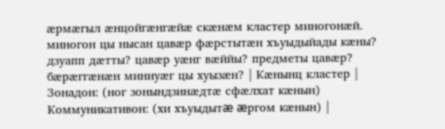æрмæгыл æнцойгæнгæйæ скæнæм кластер миногонæй. миногон цы нысан цавæр фæрстытæн хъуыдыйады кæны? дзуапп дæтты? цавæр уæнг вæййы? предметы цавæр? бæрæггæнæн миниуæг цы хуызæн? | Кæнынц кластер | Зонадон: (ног зонындзинæдтæ сфæлхат кæнын) Коммуникативон: (хи хъуыдытæ æргом кæнын) |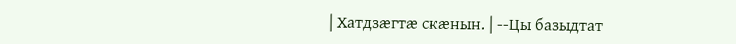| Хатдзæгтæ скæнын. | --Цы базыдтат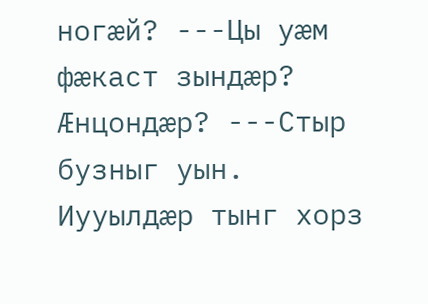ногæй? ---Цы уæм фæкаст зындæр? Æнцондæр? ---Стыр бузныг уын. Иууылдæр тынг хорз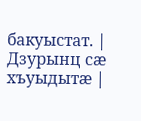бакуыстат. | Дзурынц сæ хъуыдытæ |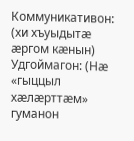Коммуникативон: (хи хъуыдытæ æргом кæнын) Удгоймагон: (Нæ «гыццыл хæлæрттæм» гуманон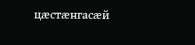цæстæнгасæй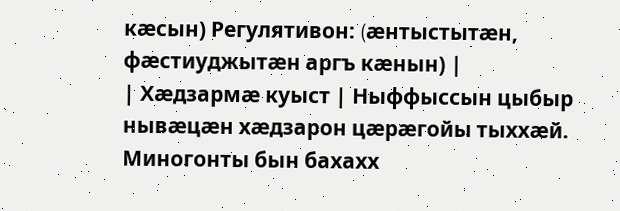кæсын) Регулятивон: (æнтыстытæн, фæстиуджытæн аргъ кæнын) |
| Хæдзармæ куыст | Ныффыссын цыбыр нывæцæн хæдзарон цæрæгойы тыххæй. Миногонты бын бахахх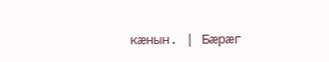кæнын. | Бæрæг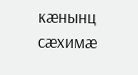кæнынц сæхимæ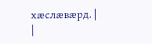хæслæвæрд. | |